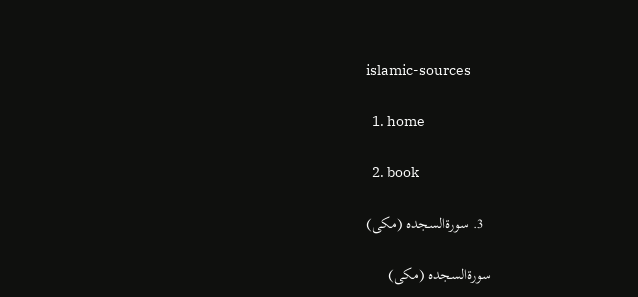islamic-sources

  1. home

  2. book

  3. سورۃالسجدہ (مکی)

سورۃالسجدہ (مکی)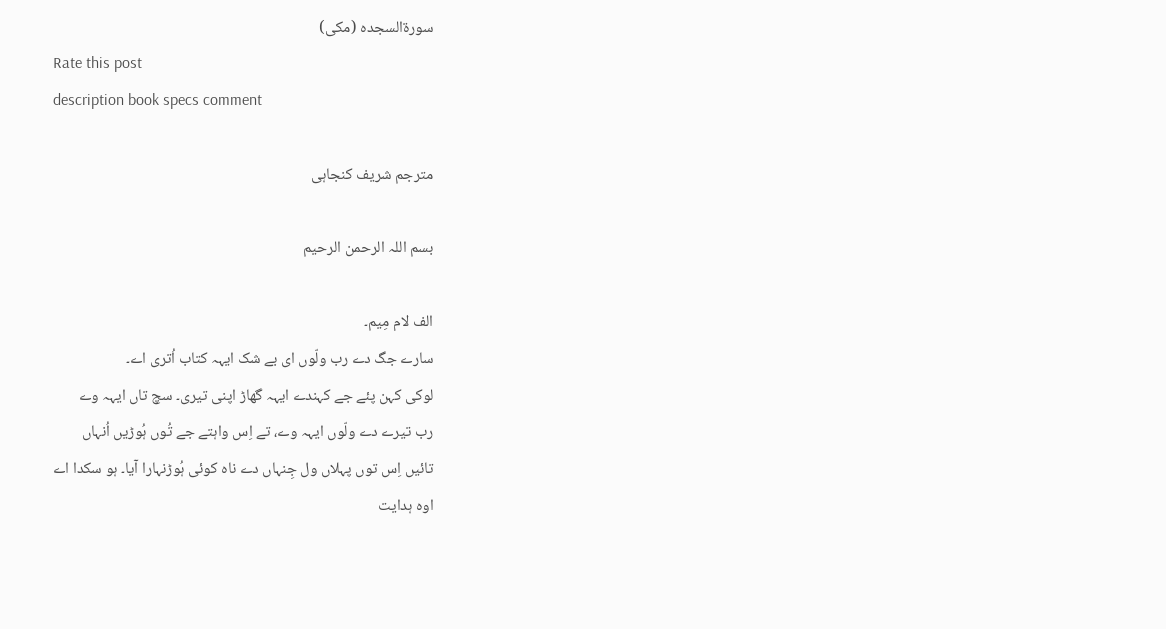سورۃالسجدہ (مکی)
Rate this post
description book specs comment

مترجم شریف کنجاہی

بسم اللہ الرحمن الرحیم

الف لام مِیم۔
سارے جگ دے رب ولّوں ای بے شک ایہہ کتاب اُتری اے۔
لوکی کہن پئے جے کہندے ایہہ گھاڑ اپنی تیری۔ سچ تاں ایہہ وے
رب تیرے دے ولّوں ایہہ وے، تے اِس واہتے جے تُوں ہُوڑیں اُنہاں
تائیں اِس توں پہلاں ول جِنہاں دے ناہ کوئی ہُوڑنہارا آیا۔ ہو سکدا اے
اوہ ہدایت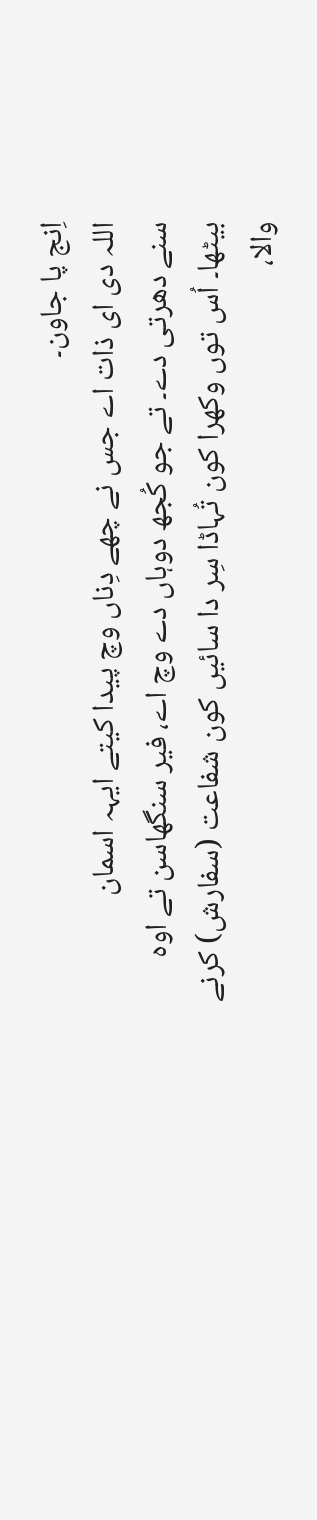اِنج پا جاون۔
اللہ دی ای ذات اے جس نے چھے دِناں وچ پیدا کیتے ایہہ اسمان
سنے دھرتی دے۔ تے جو کُجھ دوہاں دے وچ اے، فیر سنگھاسن تے اوہ
بیٹھا۔ اُس توں وکھرا کون تُہاڈا سِر دا سائیں کون شفاعت (سفارش) کرنے والا،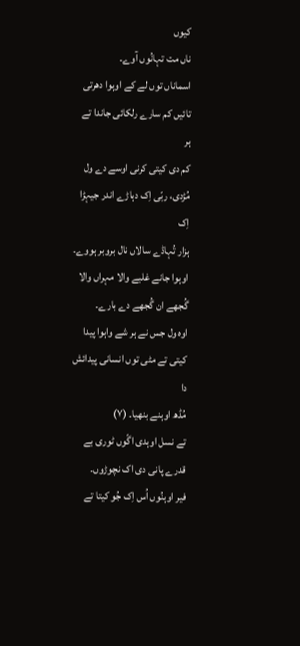کیوں
ناں مت تہانُوں آوے۔
اسماناں توں لے کے اوہوا دھرتی تائیں کم سارے رلکائی جاندا تے ہر
کم دی کیتی کرنی اوسے دے ول مُڑدی، ربّی اِک دہاڑے اندر جیہڑا اِک
ہزار تُہاڈے سالاں نال بروبر ہووے۔
اوہوا جانے غلبے والا مہراں والا گُجھے ان گُجھے دے بارے۔
اوہ ول جس نے ہر شے واہوا پیدا کیتی تے مٹی توں انسانی پیدائش دا
مُڈھ اوہنے بنھیا۔ (٧)
تے نسل اوہدی اگّوں ٹوری بے قدرے پانی دی اک نچوڑوں۔
فیر اوہنُوں اُس اِک جُو کیتا تے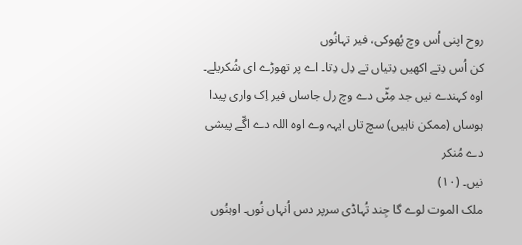روح اپنی اُس وچ پُھوکی، فیر تہانُوں
کن اُس دِتے اکھیں دِتیاں تے دِل دِتا۔ اے پر تھوڑے ای شُکریلے۔
اوہ کہندے نیں جد مِٹّی دے وچ رل جاساں فیر اِک واری پیدا
ہوساں (ممکن ناہیں) سچ تاں ایہہ وے اوہ اللہ دے اگّے پیشی دے مُنکر
نیں۔ (١٠)
ملک الموت لوے گا جِند تُہاڈی سرپر دس اُنہاں نُوں۔ اوہنُوں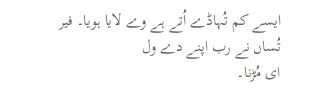ایسے کم تُہاڈے اُتے ہے وے لایا ہویا۔ فیر تُساں نے رب اپنے دے ول
ای مُڑنا۔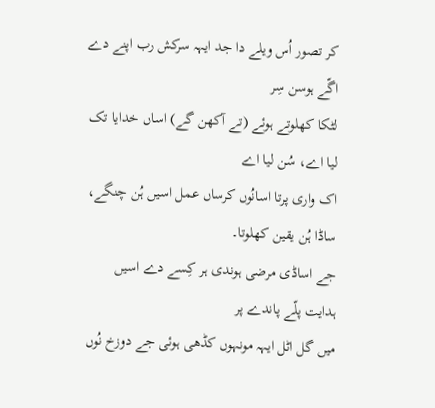کر تصور اُس ویلے دا جد ایہہ سرکش رب اپنے دے اگّے ہوسن سِر
لٹکا کھلوتے ہوئے (تے آکھن گے) اساں خدایا تک لیا اے، سُن لیا اے
اک واری پرتا اسانُوں کرساں عمل اسیں ہُن چنگے، ساڈا ہُن یقین کھلوتا۔
جے اساڈی مرضی ہوندی ہر کِسے دے اسیں ہدایت پلّے پاندے پر
میں گل اٹل ایہہ مونہوں کڈھی ہوئی جے دوزخ نُوں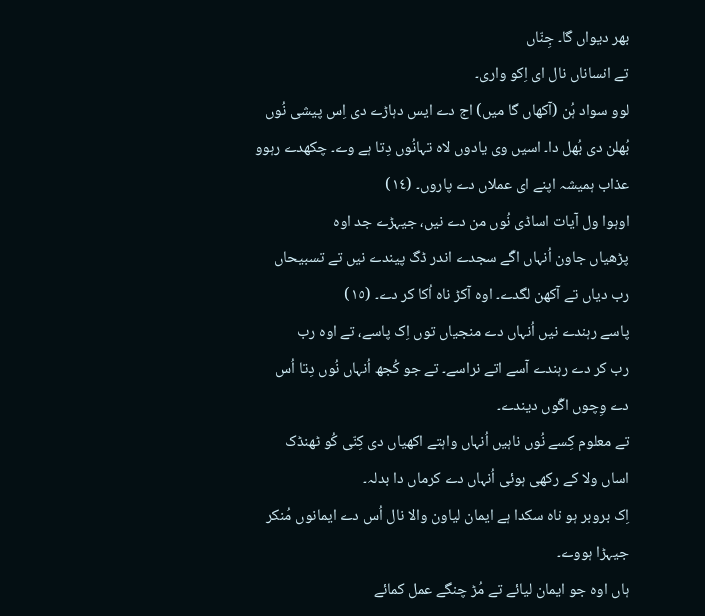بھر دیواں گا۔ جِنّاں
تے انساناں نال ای اِکو واری۔
لوو سواد ہُن (آکھاں گا میں) اج دے ایس دہاڑے دی اِس پیشی نُوں
بُھلن دی بُھل دا۔ اسیں وی یادوں لاہ تہانُوں دِتا ہے وے۔ چکھدے رہوو
عذاب ہمیشہ اپنے ای عملاں دے پاروں۔ (١٤)
اوہوا ول آیات اساڈی نُوں من دے نیں، جیہڑے جد اوہ
پڑھیاں جاون اُنہاں اگّے سجدے اندر ڈگ پیندے نیں تے تسبیحاں
رب دیاں تے آکھن لگدے۔ اوہ آکڑ ناہ اُکا کر دے۔ (١٥)
پاسے رہندے نیں اُنہاں دے منجیاں توں اِک پاسے، تے اوہ رب
رب کر دے رہندے آسے اتے نراسے۔ تے جو کُجھ اُنہاں نُوں دِتا اُس
دے وِچوں اگّوں دیندے۔
تے معلوم کِسے نُوں ناہیں اُنہاں واہتے اکھیاں دی کِنّی کُو ٹھنڈک
اساں ولا کے رکھی ہوئی اُنہاں دے کرماں دا بدلہ۔
اِک بروبر ہو ناہ سکدا ہے ایمان لیاون والا نال اُس دے ایمانوں مُنکر
جیہڑا ہووے۔
ہاں اوہ جو ایمان لیائے تے مُڑ چنگے عمل کمائے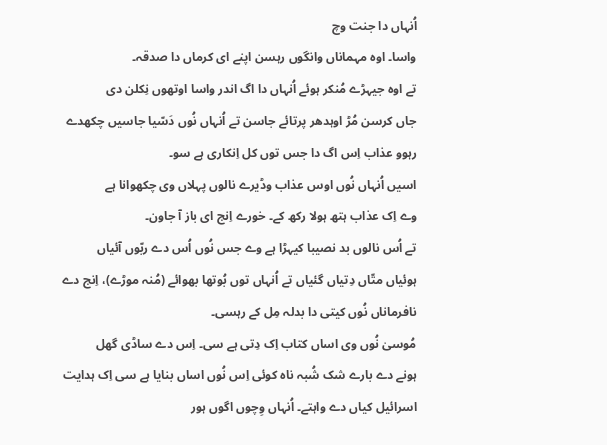اُنہاں دا جنت وچ
واسا۔ اوہ مہماناں وانگوں رہسن اپنے ای کرماں دا صدقہ۔
تے اوہ جیہڑے مُنکر ہوئے اُنہاں دا اگ اندر واسا اوتھوں نِکلن دی
جاں کرسن مُڑ اوہدھر پرتائے جاسن تے اُنہاں نُوں دَسّیا جاسیں چکھدے
رہوو عذاب اِس اگ دا جس توں کل اِنکاری ہے سو۔
اسیں اُنہاں نُوں اوس عذاب وڈیرے نالوں پہلاں وی چکھوانا ہے
وے اِک عذاب ہتھ ہولا رکھ کے۔ خورے اِنج ای باز آ جاون۔
تے اُس نالوں بد نصیبا کیہڑا ہے وے جس نُوں اُس دے ربّوں آئیاں
ہوئیاں متّاں دِتیاں گئیاں تے اُنہاں توں بُوتھا بھوائے (مُنہ موڑے)، اِنج دے
نافرماناں نُوں کیتی دا بدلہ مِل کے رہسی۔
مُوسیٰ نُوں وی اساں کتاب اِک دِتی ہے سی۔ اِس دے ساڈی گھل
ہونے دے بارے شک شُبہ ناہ کوئی اِس نُوں اساں بنایا ہے سی اِک ہدایت
اسرائیل کیاں دے واہتے۔ اُنہاں وِچوں اگوں ہور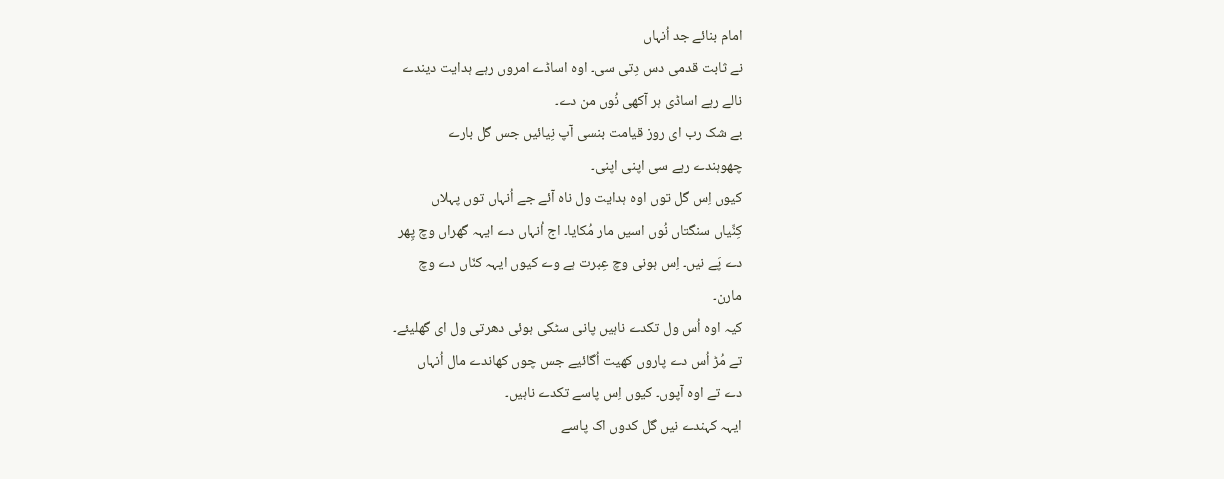امام بنائے جد اُنہاں
نے ثابت قدمی دس دِتی سی۔ اوہ اساڈے امروں رہے ہدایت دیندے
نالے رہے اساڈی ہر آکھی نُوں من دے۔
بے شک رب ای روز قیامت بنسی آپ نِیائیں جس گل بارے
چھوہندے رہے سی اپنی اپنی۔
کیوں اِس گل توں اوہ ہدایت ول ناہ آئے جے اُنہاں توں پہلاں
کِنِّیاں سنگتاں نُوں اسیں مار مُکایا۔ اج اُنہاں دے ایہہ گھراں وچ پِھر
دے پَے نیں۔ اِس ہونی وچ عِبرت ہے وے کیوں ایہہ کنّاں دے وچ
مارن۔
کیہ اوہ اُس ول تکدے ناہیں پانی سٹکی ہوئی دھرتی ول ای گھلیئے۔
تے مُڑ اُس دے پاروں کھیت اُگائیے جس چوں کھاندے مال اُنہاں
دے تے اوہ آپوں۔ کیوں اِس پاسے تکدے ناہیں۔
ایہہ کہندے نیں گل کدوں اک پاسے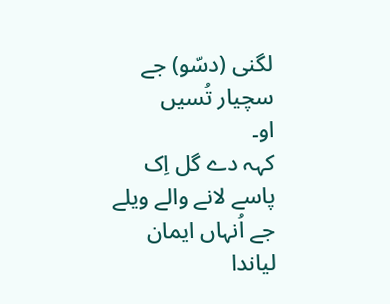لگنی (دسّو) جے سچیار تُسیں
او۔
کہہ دے گل اِک پاسے لانے والے ویلے جے اُنہاں ایمان
لیاندا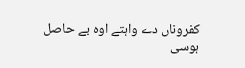کفروناں دے واہتے اوہ بے حاصل ہوسی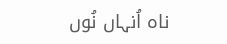ناہ اُنہاں نُوں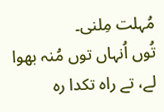مُہلت مِلنی۔
تُوں اُنہاں توں مُنہ بھوا لے، تے راہ تکدا رہ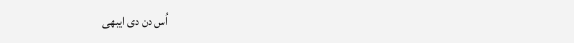اُس دن دی ایبھی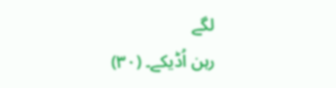لگے
رہن اُڈیکے۔ (٣٠)